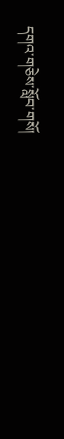དགའ་གཅེས་སློབ་གསོ།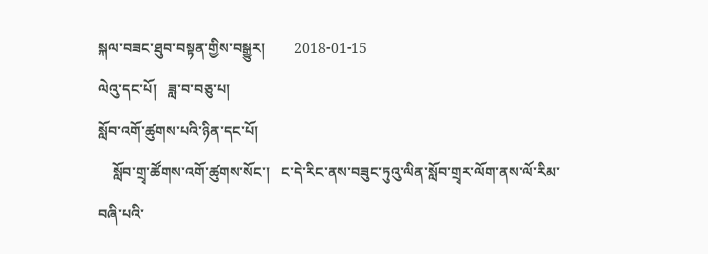སྐལ་བཟང་ཐུབ་བསྟན་གྱིས་བསྒྱུར།        2018-01-15
ལེའུ་དང་པོ།   ཟླ་བ་བཅུ་པ།
སློབ་འགོ་ཚུགས་པའི་ཉིན་དང་པོ།
    སློབ་གྲྭ་ཚོགས་འགོ་ཚུགས་སོང་།   ང་དེ་རིང་ནས་བཟུང་ཏུའུ་ལིན་སློབ་གྲྭར་ལོག་ནས་ལོ་རིམ་བཞི་པའི་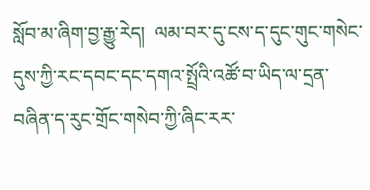སློབ་མ་ཞིག་བྱ་རྒྱུ་རེད།  ལམ་བར་དུ་ངས་ད་དུང་གུང་གསེང་དུས་ཀྱི་རང་དབང་དང་དགའ་སྤྲོའི་འཚོ་བ་ཡིད་ལ་དྲན་བཞིན་ད་རུང་གྲོང་གསེབ་ཀྱི་ཞིང་རར་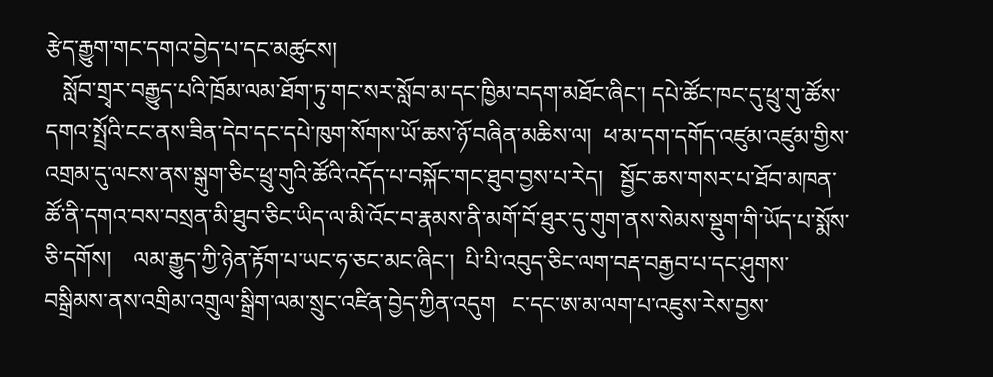རྩེད་རྒྱུག་གང་དགའ་བྱེད་པ་དང་མཚུངས།
   སློབ་གྲྭར་བརྒྱུད་པའི་ཁྲོམ་ལམ་ཐོག་ཏུ་གང་སར་སློབ་མ་དང་ཁྱིམ་བདག་མཐོང་ཞིང་། དཔེ་ཚོང་ཁང་དུ་ཕྲུ་གུ་ཚོས་དགའ་སྤྲོའི་ངང་ནས་ཟིན་དེབ་དང་དཔེ་ཁུག་སོགས་ཡོ་ཆས་ཉོ་བཞིན་མཆིས་ལ།  ཕ་མ་དག་དགོད་འཛུམ་འཛུམ་གྱིས་འགྲམ་དུ་ལངས་ནས་སྒུག་ཅིང་ཕྲུ་གུའི་ཚོའི་འདོད་པ་བསྐོང་གང་ཐུབ་བྱས་པ་རེད།   སྦྱོང་ཆས་གསར་པ་ཐོབ་མཁན་ཚོ་ནི་དགའ་བས་བསྲན་མི་ཐུབ་ཅིང་ཡིད་ལ་མི་འོང་བ་རྣམས་ནི་མགོ་བོ་ཐུར་དུ་གུག་ནས་སེམས་སྡུག་གི་ཡོད་པ་སྨོས་ཅི་དགོས།    ལམ་རྒྱུད་ཀྱི་ཉེན་རྟོག་པ་ཡང་ཧ་ཅང་མང་ཞིང་།  པི་པི་འབུད་ཅིང་ལག་བརྡ་བརྒྱབ་པ་དང་ཤུགས་བསྒྲིམས་ནས་འགྲིམ་འགྲུལ་སྒྲིག་ལམ་སྲུང་འཛིན་བྱེད་ཀྱིན་འདུག   ང་དང་ཨ་མ་ལག་པ་འཇུས་རེས་བྱས་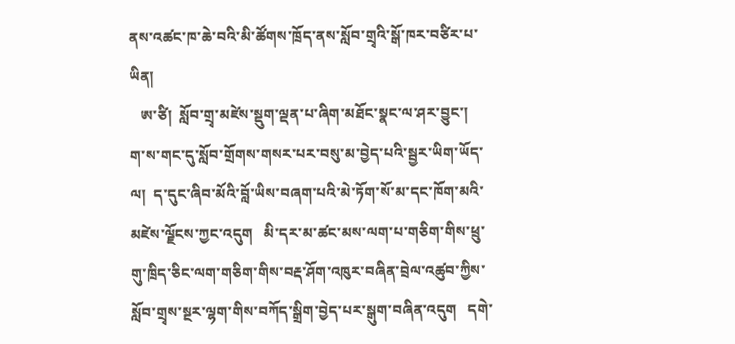ནས་འཚང་ཁ་ཆེ་བའི་མི་ཚོགས་ཁྲོད་ནས་སློབ་གྲྭའི་སྒོ་ཁར་བཙིར་པ་ཡིན།
   ཨ་ཙི།  སློབ་གྲྭ་མཛེས་སྡུག་ལྡན་པ་ཞིག་མཐོང་སྣང་ལ་ཤར་བྱུང་།   ག་ས་གང་དུ་སློབ་གྲོགས་གསར་པར་བསུ་མ་བྱེད་པའི་སྦྱར་ཡིག་ཡོད་ལ།  ད་དུང་ཞིབ་མོའི་བློ་ཡིས་བཞག་པའི་མེ་ཏོག་སོ་མ་དང་ཁོག་མའི་མཛེས་ལྗོངས་ཀྱང་འདུག   མི་དར་མ་ཚང་མས་ལག་པ་གཅིག་གིས་ཕྲུ་གུ་ཁྲིད་ཅིང་ལག་གཅིག་གིས་བརྡ་ཤོག་འཁུར་བཞིན་བྲེལ་འཚུབ་ཀྱིས་སློབ་གྲྭས་སྔར་ལྷག་གིས་བཀོད་སྒྲིག་བྱེད་པར་སྒུག་བཞིན་འདུག   དགེ་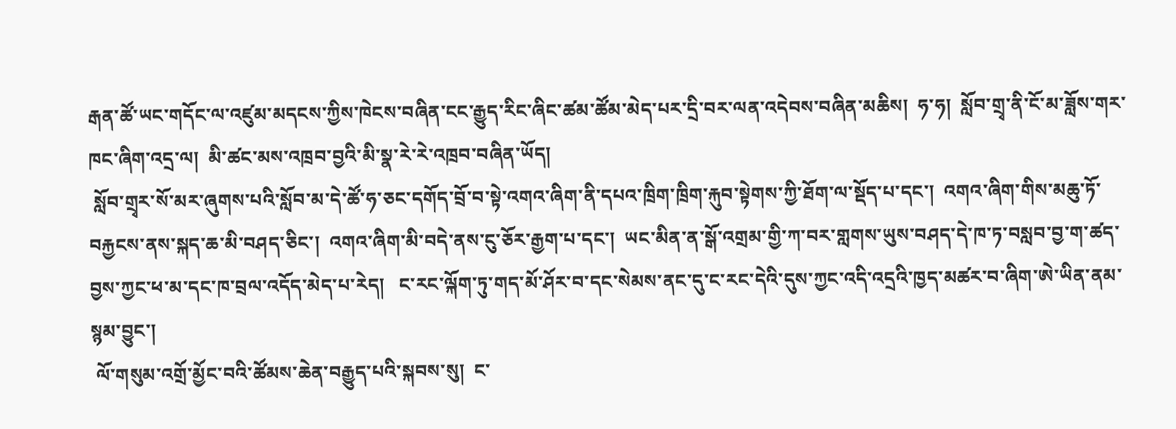རྒན་ཚོ་ཡང་གདོང་ལ་འཛུམ་མདངས་ཀྱིས་ཁེངས་བཞིན་ངང་རྒྱུད་རིང་ཞིང་ཚམ་ཚོམ་མེད་པར་དྲི་བར་ལན་འདེབས་བཞིན་མཆིས།  ཧ་ཧ།  སློབ་གྲྭ་ནི་ངོ་མ་ཟློས་གར་ཁང་ཞིག་འདྲ་ལ།  མི་ཚང་མས་འཁྲབ་བྱའི་མི་སྣ་རེ་རེ་འཁྲབ་བཞིན་ཡོད།
 སློབ་གྲྭར་སོ་མར་ཞུགས་པའི་སློབ་མ་དེ་ཚོ་ཧ་ཅང་དགོད་བྲོ་བ་སྟེ་འགའ་ཞིག་ནི་དཔའ་ཁྲིག་ཁྲིག་རྐུབ་སྟེགས་ཀྱི་ཐོག་ལ་སྡོད་པ་དང་།  འགའ་ཞིག་གིས་མཆུ་ཏོ་བརྐྱངས་ནས་སྐད་ཆ་མི་བཤད་ཅིང་།  འགའ་ཞིག་མི་བདེ་ནས་ངུ་ཅོར་རྒྱག་པ་དང་།  ཡང་མིན་ན་སྒོ་འགྲམ་གྱི་ཀ་བར་གླགས་ཡུས་བཤད་དེ་ཁ་ཏ་བསླབ་བྱ་ག་ཚད་བྱས་ཀྱང་ཕ་མ་དང་ཁ་བྲལ་འདོད་མེད་པ་རེད།   ང་རང་ལྐོག་ཏུ་གད་མོ་ཤོར་བ་དང་སེམས་ནང་དུ་ང་རང་དེའི་དུས་ཀྱང་འདི་འདྲའི་ཁྱད་མཚར་བ་ཞིག་ཨེ་ཡིན་ནམ་སྙམ་བྱུང་།
 ལོ་གསུམ་འགྲོ་མྱོང་བའི་ཚོམས་ཆེན་བརྒྱུད་པའི་སྐབས་སུ།  ང་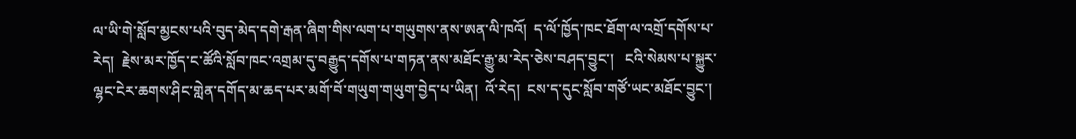ལ་ཡི་གེ་སློབ་མྱངས་པའི་བུད་མེད་དགེ་རྒན་ཞིག་གིས་ལག་པ་གཡུགས་ནས་ཨན་ལི་ཁའོ།  ད་ལོ་ཁྱོད་ཁང་ཐོག་ལ་འགྲོ་དགོས་པ་རེད།  རྗེས་མར་ཁྱོད་ང་ཚོའི་སློབ་ཁང་འགྲམ་དུ་བརྒྱུད་དགོས་པ་གཏན་ནས་མཐོང་རྒྱུ་མ་རེད་ཅེས་བཤད་བྱུང་།   ངའི་སེམས་པ་སྐྱུར་ལྷང་ངེར་ཆགས་ཤིང་གླེན་དགོད་མ་ཆད་པར་མགོ་བོ་གཡུག་གཡུག་བྱེད་པ་ཡིན།  འོ་རེད།  ངས་ད་དུང་སློབ་གཙོ་ཡང་མཐོང་བྱུང་།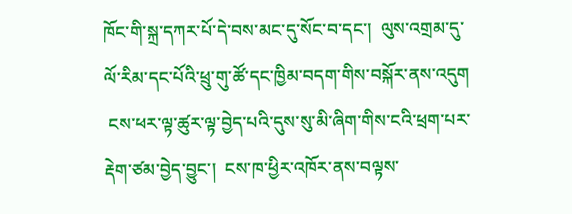ཁོང་གི་སྐྲ་དཀར་པོ་དེ་བས་མང་དུ་སོང་བ་དང་།  ལུས་འགྲམ་དུ་ལོ་རིམ་དང་པོའི་ཕྲུ་གུ་ཚོ་དང་ཁྱིམ་བདག་གིས་བསྐོར་ནས་འདུག
 ངས་ཕར་ལྟ་ཚུར་ལྟ་བྱེད་པའི་དུས་སུ་མི་ཞིག་གིས་ངའི་ཕྲག་པར་རྡེག་ཙམ་བྱེད་བྱུང་།  ངས་ཁ་ཕྱིར་འཁོར་ནས་བལྟས་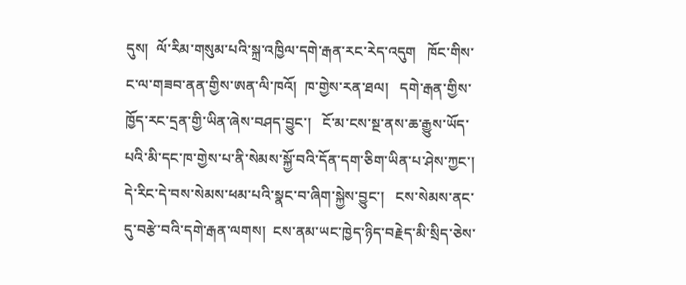དུས།  ལོ་རིམ་གསུམ་པའི་སྐྲ་འཁྱིལ་དགེ་རྒན་རང་རེད་འདུག   ཁོང་གིས་ང་ལ་གཟབ་ནན་གྱིས་ཨན་ལི་ཁའོ།  ཁ་གྱེས་རན་ཐལ།   དགེ་རྒན་གྱིས་ཁྱོད་རང་དྲན་གྱི་ཡིན་ཞེས་བཤད་བྱུང་།   ངོ་མ་ངས་སྔ་ནས་ཆ་རྒྱུས་ཡོད་པའི་མི་དང་ཁ་གྱེས་པ་ནི་སེམས་སྐྱོ་བའི་དོན་དག་ཅིག་ཡིན་པ་ཤེས་ཀྱང་།   དེ་རིང་དེ་བས་སེམས་ཕམ་པའི་སྣང་བ་ཞིག་སྐྱེས་བྱུང་།   ངས་སེམས་ནང་དུ་བརྩེ་བའི་དགེ་རྒན་ལགས།  ངས་ནམ་ཡང་ཁྱེད་ཉིད་བརྗེད་མི་སྲིད་ཅེས་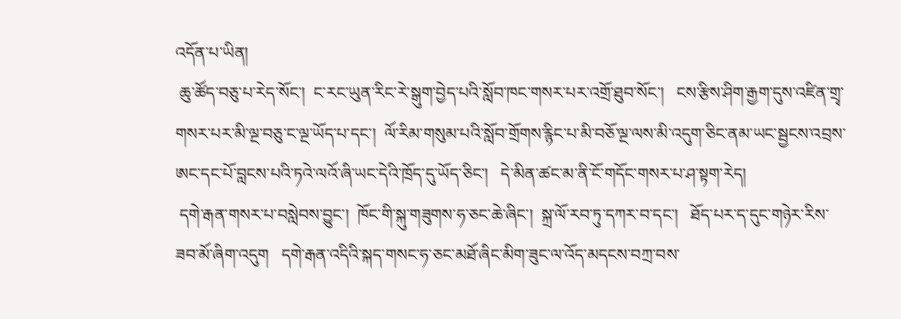འདོན་པ་ཡིན།
 ཆུ་ཚོད་བཅུ་པ་རེད་སོང་།  ང་རང་ཡུན་རིང་རེ་སྒུག་བྱེད་པའི་སློབ་ཁང་གསར་པར་འགྲོ་ཐུབ་སོང་།   ངས་རྩིས་ཤིག་རྒྱག་དུས་འཛིན་གྲྭ་གསར་པར་མི་ལྔ་བཅུ་ང་ལྔ་ཡོད་པ་དང་།  ལོ་རིམ་གསུམ་པའི་སློབ་གྲོགས་རྙིང་པ་མི་བཅོ་ལྔ་ལས་མི་འདུག་ཅིང་ནམ་ཡང་སྦྱངས་འབྲས་ཨང་དང་པོ་བླངས་པའི་ཏའེ་ལའོ་ཞི་ཡང་དེའི་ཁྲོད་དུ་ཡོད་ཅིང་།   དེ་མིན་ཚང་མ་ནི་ངོ་གདོང་གསར་པ་ཤ་སྟག་རེད།
 དགེ་རྒན་གསར་པ་བསླེབས་བྱུང་།  ཁོང་གི་སྐུ་གཟུགས་ཧ་ཅང་ཆེ་ཞིང་།  སྐྲ་ལོ་རབ་ཏུ་དཀར་བ་དང་།   ཐོད་པར་ད་དུང་གཉེར་རིས་ཟབ་མོ་ཞིག་འདུག   དགེ་རྒན་འདིའི་སྐད་གསང་ཧ་ཅང་མཐོ་ཞིང་མིག་ཟུང་ལ་འོད་མདངས་བཀྲ་བས་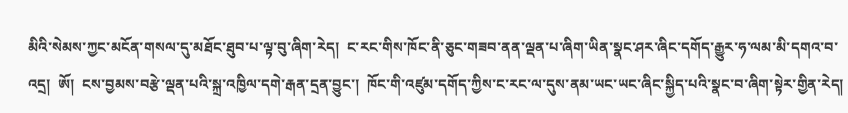མིའི་སེམས་ཀྱང་མངོན་གསལ་དུ་མཐོང་ཐུབ་པ་ལྟ་བུ་ཞིག་རེད།  ང་རང་གིས་ཁོང་ནི་ཅུང་གཟབ་ནན་ལྡན་པ་ཞིག་ཡིན་སྣང་ཤར་ཞིང་དགོད་རྒྱུར་ཧ་ལམ་མི་དགའ་བ་འདྲ།  ཨོ།  ངས་བྱམས་བརྩེ་ལྡན་པའི་སྐྲ་འཁྱིལ་དགེ་རྒན་དྲན་བྱུང་།  ཁོང་གི་འཛུམ་དགོད་ཀྱིས་ང་རང་ལ་དུས་ནམ་ཡང་ཡང་ཞིང་སྐྱིད་པའི་སྣང་བ་ཞིག་སྟེར་གྱིན་རེད།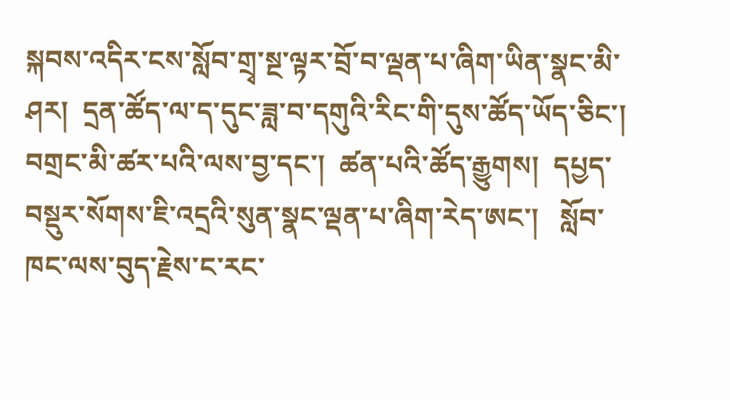སྐབས་འདིར་ངས་སློབ་གྲྭ་སྔ་ལྟར་བྲོ་བ་ལྡན་པ་ཞིག་ཡིན་སྣང་མི་ཤར།  དྲན་ཚོད་ལ་ད་དུང་ཟླ་བ་དགུའི་རིང་གི་དུས་ཚོད་ཡོད་ཅིང་།   བགྲང་མི་ཚར་པའི་ལས་བྱ་དང་།  ཚན་པའི་ཚོད་རྒྱུགས།  དཔྱད་བསྡུར་སོགས་ཇི་འདྲའི་སུན་སྣང་ལྡན་པ་ཞིག་རེད་ཨང་།   སློབ་ཁང་ལས་བུད་རྗེས་ང་རང་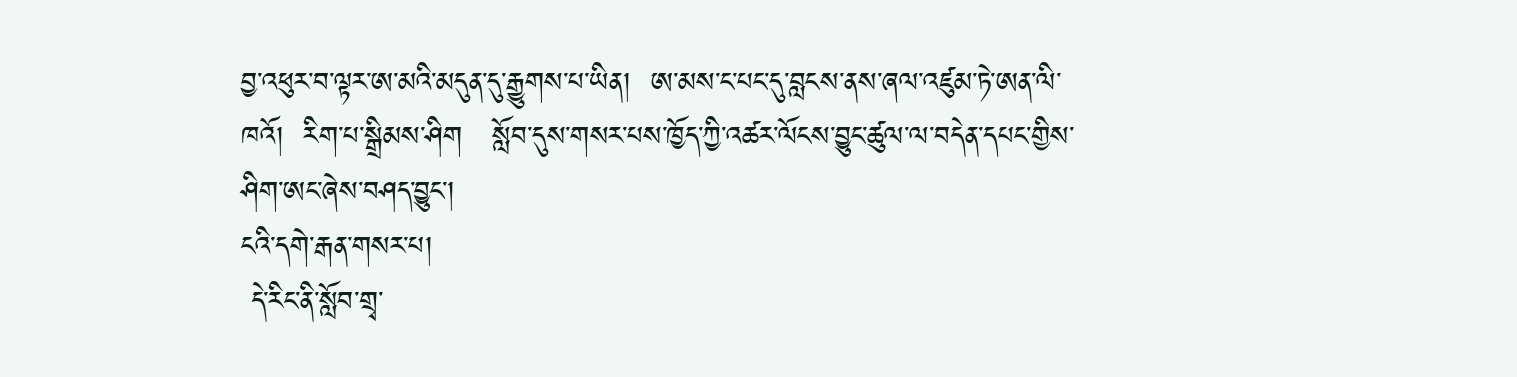བྱ་འཕུར་བ་ལྟར་ཨ་མའི་མདུན་དུ་རྒྱུགས་པ་ཡིན།  ཨ་མས་ང་པང་དུ་བླངས་ནས་ཞལ་འཛུམ་ཏེ་ཨན་ལི་ཁའོ།  རིག་པ་སྒྲིམས་ཤིག   སློབ་དུས་གསར་པས་ཁྱོད་ཀྱི་འཚར་ལོངས་བྱུང་ཚུལ་ལ་བདེན་དཔང་གྱིས་ཤིག་ཨང་ཞེས་བཤད་བྱུང་།
ངའི་དགེ་རྒན་གསར་པ།
 དེ་རིང་ནི་སློབ་གྲྭ་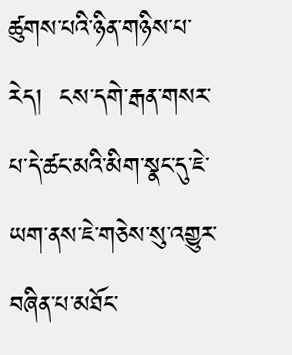ཚུགས་པའི་ཉིན་གཉིས་པ་རེད།  ངས་དགེ་རྒན་གསར་པ་དེ་ཚང་མའི་མིག་སྣང་དུ་ཇེ་ཡག་ནས་ཇེ་གཅེས་སུ་འགྱུར་བཞིན་པ་མཐོང་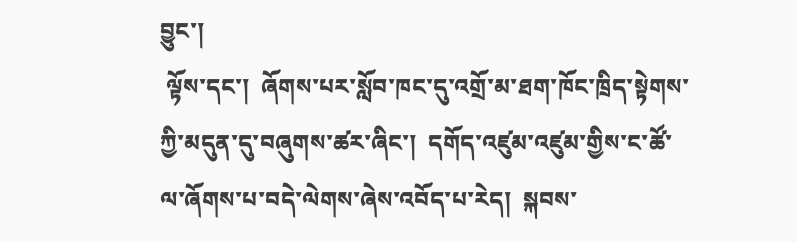བྱུང་།
 ལྟོས་དང་།  ཞོགས་པར་སློབ་ཁང་དུ་འགྲོ་མ་ཐག་ཁོང་ཁྲིད་སྟེགས་ཀྱི་མདུན་དུ་བཞུགས་ཚར་ཞིང་།  དགོད་འཛུམ་འཛུམ་གྱིས་ང་ཚོ་ལ་ཞོགས་པ་བདེ་ལེགས་ཞེས་འབོད་པ་རེད།  སྐབས་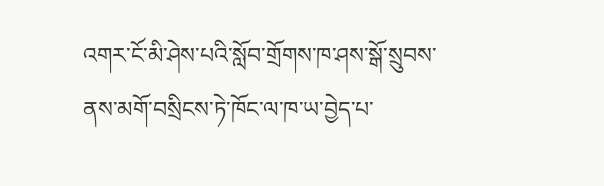འགར་ངོ་མི་ཤེས་པའི་སློབ་གྲོགས་ཁ་ཤས་སྒོ་སྲུབས་ནས་མགོ་བསྲིངས་ཏེ་ཁོང་ལ་ཁ་ཡ་བྱེད་པ་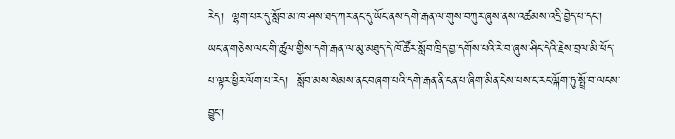རེད།  ལྷག་པར་དུ་སློབ་མ་ཁ་ཤས་ཐད་ཀར་ནང་དུ་ཡོང་ནས་དགེ་རྒན་ལ་གུས་བཀུར་ཞུས་ནས་འཚམས་འདྲི་བྱེད་པ་དང་།  ཡང་ན་གཅེས་ལང་གི་ཚུལ་གྱིས་དགེ་རྒན་ལ་མུ་མཐུད་དེ་ཁོ་ཚོར་སློབ་ཁྲིད་བྱ་དགོས་པའི་རེ་བ་ཞུས་ཤིང་དེའི་རྗེས་བྲལ་མི་ཕོད་པ་ལྟར་ཕྱིར་ལོག་པ་རེད།  སློབ་མས་སེམས་ནང་བཞག་པའི་དགེ་རྒན་ནི་ངན་པ་ཞིག་མིན་ངེས་པས་ང་རང་ལྐོག་ཏུ་སྤྲོ་བ་ལངས་བྱུང་།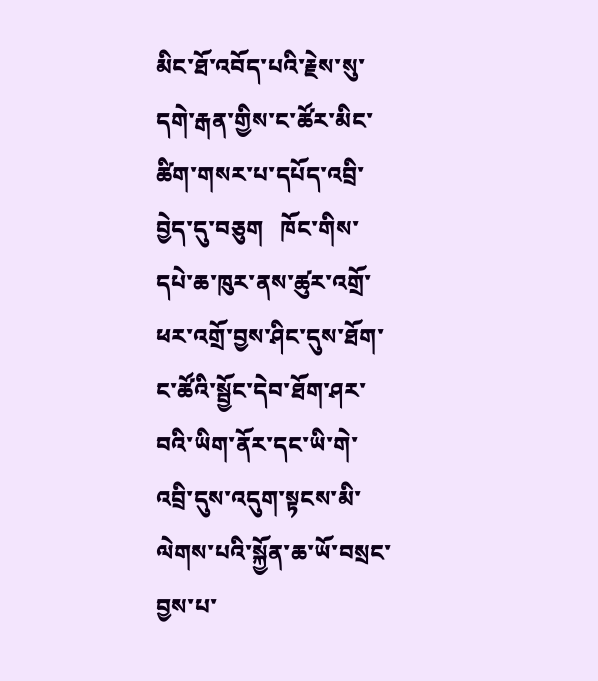མིང་ཐོ་འབོད་པའི་རྗེས་སུ་དགེ་རྒན་གྱིས་ང་ཚོར་མིང་ཚིག་གསར་པ་དཔོད་འབྲི་བྱེད་དུ་བཅུག   ཁོང་གིས་དཔེ་ཆ་ཁུར་ནས་ཚུར་འགྲོ་ཕར་འགྲོ་བྱས་ཤིང་དུས་ཐོག་ང་ཚོའི་སྦྱོང་དེབ་ཐོག་ཤར་བའི་ཡིག་ནོར་དང་ཡི་གེ་འབྲི་དུས་འདུག་སྟངས་མི་ལེགས་པའི་སྐྱོན་ཆ་ཡོ་བསྲང་བྱས་པ་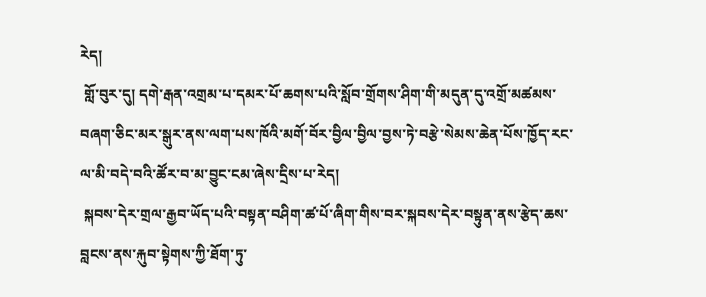རེད།
 གློ་བུར་དུ། དགེ་རྒན་འགྲམ་པ་དམར་པོ་ཆགས་པའི་སློབ་གྲོགས་ཤིག་གི་མདུན་དུ་འགྲོ་མཚམས་བཞག་ཅིང་མར་སྒུར་ནས་ལག་པས་ཁོའི་མགོ་བོར་བྱིལ་བྱིལ་བྱས་ཏེ་བརྩེ་སེམས་ཆེན་པོས་ཁྱོད་རང་ལ་མི་བདེ་བའི་ཚོར་བ་མ་བྱུང་ངམ་ཞེས་དྲིས་པ་རེད།
 སྐབས་དེར་གྲལ་རྒྱབ་ཡོད་པའི་བསྟན་བཤིག་ཚ་པོ་ཞིག་གིས་བར་སྐབས་དེར་བསྟུན་ནས་རྩེད་ཆས་བླངས་ནས་རྐུབ་སྟེགས་ཀྱི་ཐོག་ཏུ་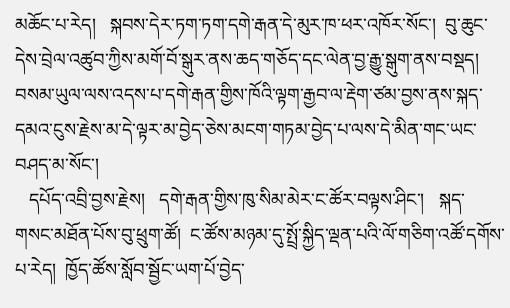མཆོང་པ་རེད།   སྐབས་དེར་ཏག་ཏག་དགེ་རྒན་དེ་མུར་ཁ་ཕར་འཁོར་སོང་།  བུ་ཆུང་དེས་བྲེལ་འཚུབ་ཀྱིས་མགོ་བོ་སྒུར་ནས་ཆད་གཅོད་དང་ལེན་བྱ་རྒྱུ་སྒུག་ནས་བསྡད།  བསམ་ཡུལ་ལས་འདས་པ་དགེ་རྒན་གྱིས་ཁོའི་ལྟག་རྒྱབ་ལ་རྡེག་ཙམ་བྱས་ནས་སྐད་དམའ་ངུས་རྗེས་མ་དེ་ལྟར་མ་བྱེད་ཅེས་མངག་གཏམ་བྱེད་པ་ལས་དེ་མིན་གང་ཡང་བཤད་མ་སོང་།
   དཔོད་འབྲི་བྱས་རྗེས།   དགེ་རྒན་གྱིས་ཁུ་སིམ་མེར་ང་ཚོར་བལྟས་ཤིང་།   སྐད་གསང་མཐོན་པོས་བུ་ཕྲུག་ཚོ།  ང་ཚོས་མཉམ་དུ་སྤྲོ་སྐྱིད་ལྡན་པའི་ལོ་གཅིག་འཚོ་དགོས་པ་རེད།  ཁྱོད་ཚོས་སློབ་སྦྱོང་ཡག་པོ་བྱེད་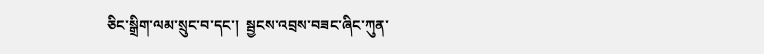ཅིང་སྒྲིག་ལམ་སྲུང་བ་དང་།  སྦྱངས་འབྲས་བཟང་ཞིང་ཀུན་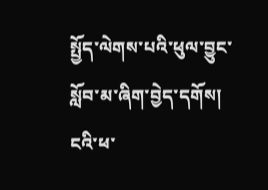སྤྱོད་ལེགས་པའི་ཕུལ་བྱུང་སློབ་མ་ཞིག་བྱེད་དགོས།  ངའི་ཕ་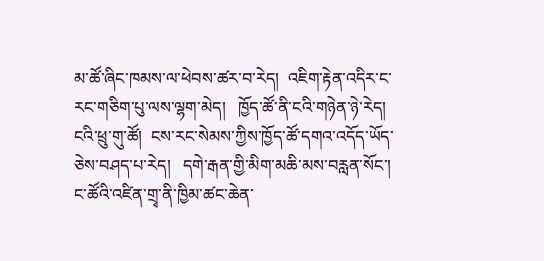མ་ཚོ་ཞིང་ཁམས་ལ་ཕེབས་ཚར་བ་རེད།  འཇིག་རྟེན་འདིར་ང་རང་གཅིག་པུ་ལས་ལྷག་མེད།   ཁྱོད་ཚོ་ནི་ངའི་གཉེན་ཉེ་རེད།   ངའི་ཕྲུ་གུ་ཚོ།  ངས་རང་སེམས་ཀྱིས་ཁྱོད་ཚོ་དགའ་འདོད་ཡོད་ཅེས་བཤད་པ་རེད།   དགེ་རྒན་གྱི་མིག་མཆི་མས་བརླན་སོང་།  ང་ཚོའི་འཛིན་གྲྭ་ནི་ཁྱིམ་ཚང་ཆེན་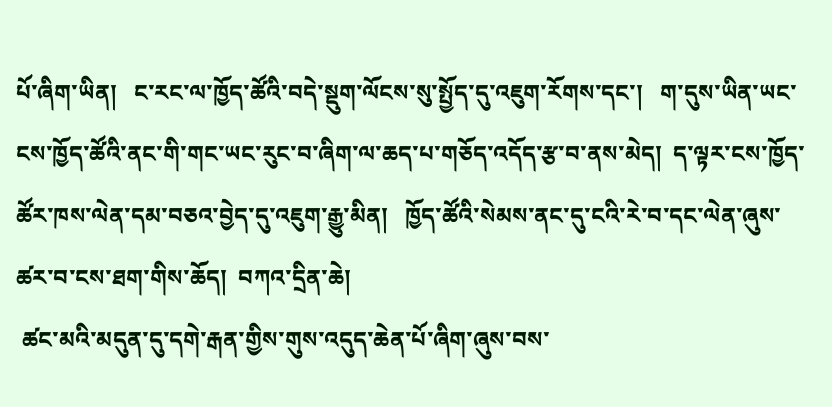པོ་ཞིག་ཡིན།   ང་རང་ལ་ཁྱོད་ཚོའི་བདེ་སྡུག་ལོངས་སུ་སྤྱོད་དུ་འཇུག་རོགས་དང་།   ག་དུས་ཡིན་ཡང་ངས་ཁྱོད་ཚོའི་ནང་གི་གང་ཡང་རུང་བ་ཞིག་ལ་ཆད་པ་གཅོད་འདོད་རྩ་བ་ནས་མེད།  ད་ལྟར་ངས་ཁྱོད་ཚོར་ཁས་ལེན་དམ་བཅའ་བྱེད་དུ་འཇུག་རྒྱུ་མིན།   ཁྱོད་ཚོའི་སེམས་ནང་དུ་ངའི་རེ་བ་དང་ལེན་ཞུས་ཚར་བ་ངས་ཐག་གིས་ཆོད།  བཀའ་དྲིན་ཆེ།
 ཚང་མའི་མདུན་དུ་དགེ་རྒན་གྱིས་གུས་འདུད་ཆེན་པོ་ཞིག་ཞུས་བས་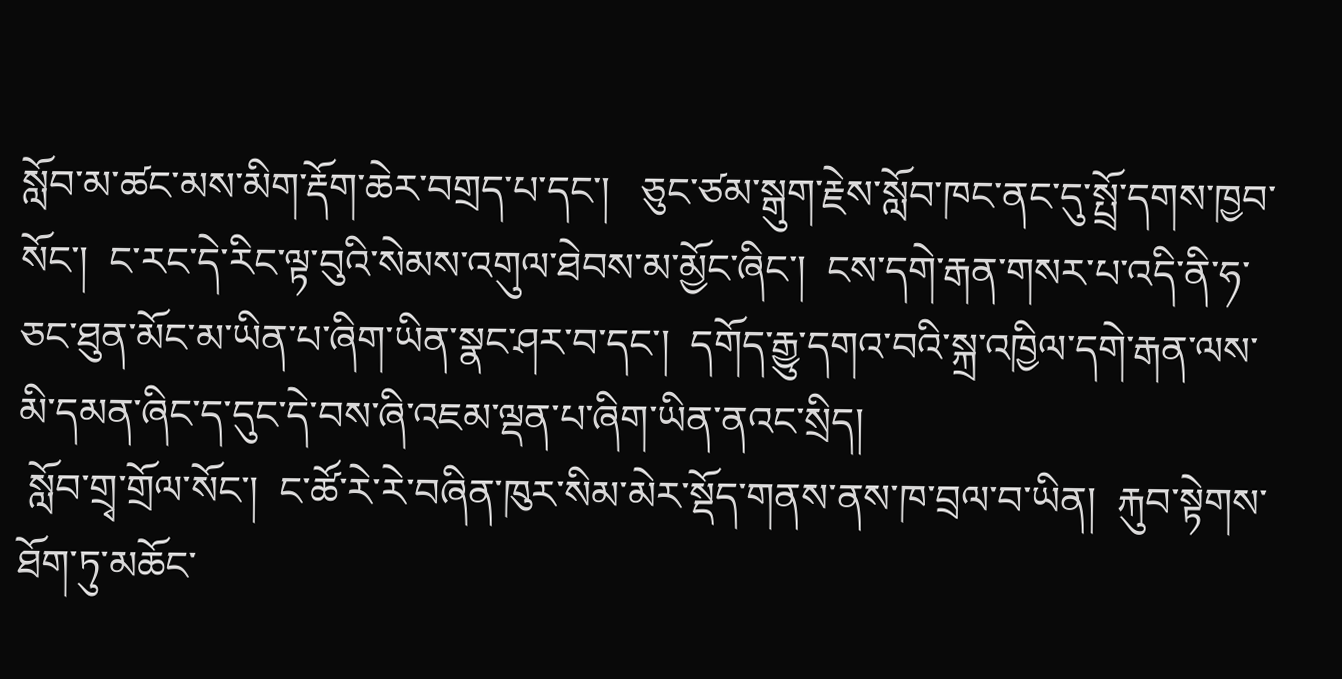སློབ་མ་ཚང་མས་མིག་རྡོག་ཆེར་བགྲད་པ་དང་།   ཅུང་ཙམ་སྒུག་རྗེས་སློབ་ཁང་ནང་དུ་སྤྲོ་དགས་ཁྱབ་སོང་།  ང་རང་དེ་རིང་ལྟ་བུའི་སེམས་འགུལ་ཐེབས་མ་མྱོང་ཞིང་།  ངས་དགེ་རྒན་གསར་པ་འདི་ནི་ཧ་ཅང་ཐུན་མོང་མ་ཡིན་པ་ཞིག་ཡིན་སྣང་ཤར་བ་དང་།  དགོད་རྒྱུ་དགའ་བའི་སྐྲ་འཁྱིལ་དགེ་རྒན་ལས་མི་དམན་ཞིང་ད་དུང་དེ་བས་ཞི་འཇམ་ལྡན་པ་ཞིག་ཡིན་ནའང་སྲིད།
 སློབ་གྲྭ་གྲོལ་སོང་།  ང་ཚོ་རེ་རེ་བཞིན་ཁུར་སིམ་མེར་སྡོད་གནས་ནས་ཁ་བྲལ་བ་ཡིན།  རྐུབ་སྟེགས་ཐོག་ཏུ་མཆོང་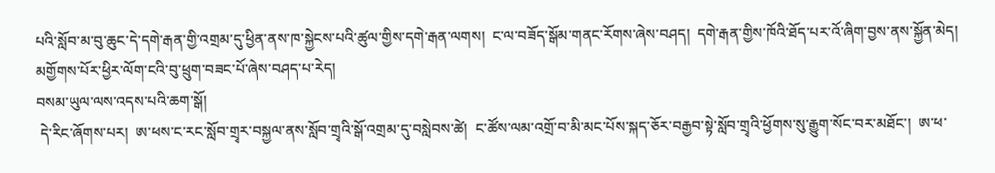པའི་སློབ་མ་བུ་ཆུང་དེ་དགེ་རྒན་གྱི་འགྲམ་དུ་ཕྱིན་ནས་ཁ་སྐྱེངས་པའི་ཚུལ་གྱིས་དགེ་རྒན་ལགས།  ང་ལ་བཟོད་སྒོམ་གནང་རོགས་ཞེས་བཤད།  དགེ་རྒན་གྱིས་ཁོའི་ཐོད་པར་འོ་ཞིག་བྱས་ནས་སྐྱོན་མེད།   མགྱོགས་པོར་ཕྱིར་ལོག་ངའི་བུ་ཕྲུག་བཟང་པོ་ཞེས་བཤད་པ་རེད།
བསམ་ཡུལ་ལས་འདས་པའི་ཆག་སྒོ།
 དེ་རིང་ཞོགས་པར།  ཨ་ཕས་ང་རང་སློབ་གྲྭར་བསྐྱལ་ནས་སློབ་གྲྭའི་སྒོ་འགྲམ་དུ་བསླེབས་ཚེ།  ང་ཚོས་ལམ་འགྲོ་བ་མི་མང་པོས་སྐད་ཅོར་བརྒྱབ་སྟེ་སློབ་གྲྭའི་ཕྱོགས་སུ་རྒྱུག་སོང་བར་མཐོང་།  ཨ་ཕ་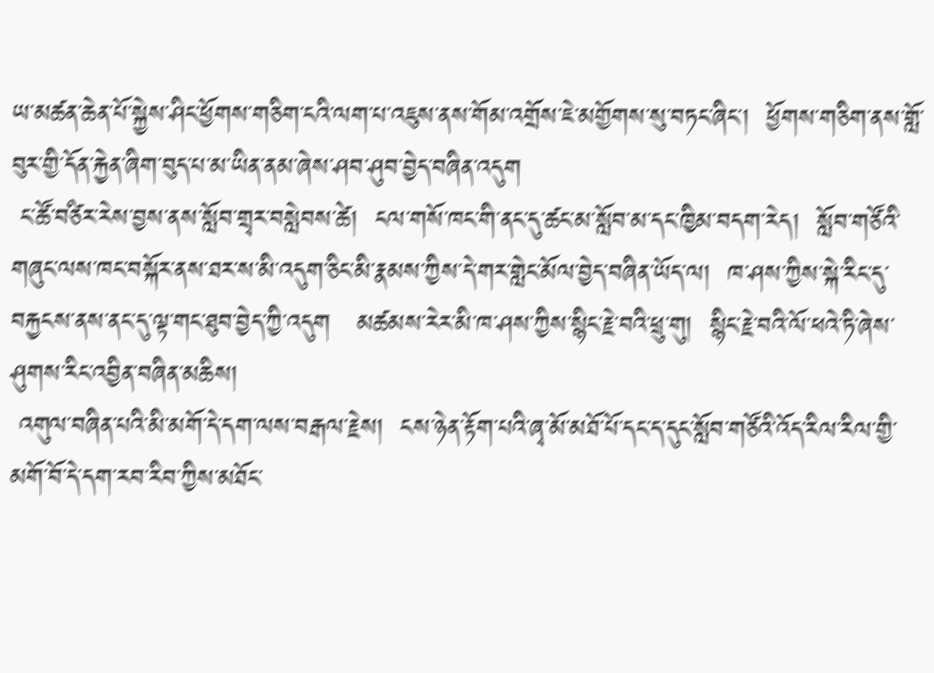ཡ་མཚན་ཆེན་པོ་སྐྱེས་ཤིང་ཕྱོགས་གཅིག་ངའི་ལག་པ་འཇུས་ནས་གོམ་འགྲོས་ཇེ་མགྱོགས་སུ་བཏང་ཞིང་།  ཕྱོགས་གཅིག་ནས་གློ་བུར་གྱི་དོན་རྐྱེན་ཞིག་བུད་པ་མ་ཡིན་ནམ་ཞེས་ཤབ་ཤུབ་བྱེད་བཞིན་འདུག
 ང་ཚོ་བཙིར་རེས་བྱས་ནས་སློབ་གྲྭར་བསླེབས་ཚེ།  ངལ་གསོ་ཁང་གི་ནང་དུ་ཚང་མ་སློབ་མ་དང་ཁྱིམ་བདག་རེད།  སློབ་གཙོའི་གཞུང་ལས་ཁང་བསྐོར་ནས་ཐར་ས་མི་འདུག་ཅིང་མི་རྣམས་ཀྱིས་དེ་གར་གླེང་མོལ་བྱེད་བཞིན་ཡོད་ལ།  ཁ་ཤས་ཀྱིས་སྐེ་རིང་དུ་བརྐྱངས་ནས་ནང་དུ་ལྟ་གང་ཐུབ་བྱེད་ཀྱི་འདུག   མཚམས་རེར་མི་ཁ་ཤས་ཀྱིས་སྙིང་རྗེ་བའི་ཕྲུ་གུ།  སྙིང་རྗེ་བའི་ལོ་ཕའེ་ཏི་ཞེས་ཤུགས་རིང་འབྱིན་བཞིན་མཆིས།
 འགུལ་བཞིན་པའི་མི་མགོ་དེ་དག་ལས་བརྒལ་རྗེས།  ངས་ཉེན་རྟོག་པའི་ཞྭ་མོ་མཐོ་པོ་དང་ད་དུང་སློབ་གཙོའི་འོད་རིལ་རིལ་གྱི་མགོ་བོ་དེ་དག་རབ་རིབ་ཀྱིས་མཐོང་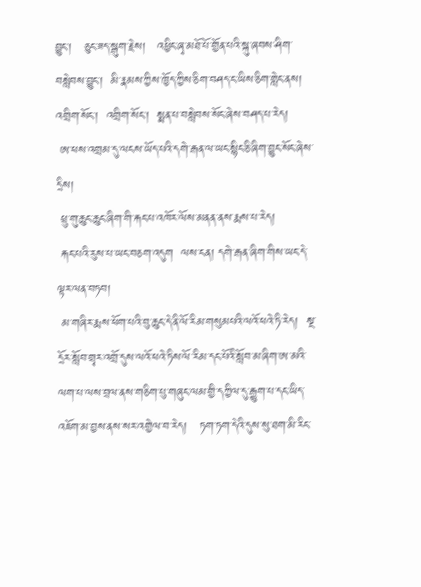བྱུང་།   ཅུང་ཟད་སྒུག་རྗེས།   འཕྱིང་ཞྭ་མཐོ་པོ་གྱོན་པའི་སྐུ་ཞབས་ཤིག་བསླེབས་བྱུང་།  མི་རྣམས་ཀྱིས་ཁྱོད་ཀྱིས་ཅིག་བཤད་ང་ཡིས་ཅིག་གླེང་ནས།  འགྲིག་སོང་།  འགྲིག་སོང་།  སྨན་པ་བསླེབས་སོང་ཞེས་བཤད་པ་རེད།
 ཨ་ཕས་འགྲམ་དུ་ལངས་ཡོད་པའི་དགེ་རྒན་ལ་ཡང་སྙིང་ཅི་ཞིག་བྱུང་སོང་ཞེས་དྲིས།
 ཕྲུ་གུ་ཆུང་ཆུང་ཞིག་གི་རྐང་པ་འཁོར་ལོས་མནན་ནས་རྨས་པ་རེད།
 རྐང་པའི་རུས་པ་ཡང་བཅག་འདུག  ལས་ངན། དགེ་རྒན་ཞིག་གིས་ཡང་དེ་ལྟར་ལན་བཏབ།
 མ་གཞིར་རྨས་ཕོག་པའི་བུ་ཆུང་དེ་ནི་ལོ་རིམ་གསུམཔའི་ལའོ་ཕའེ་ཏི་རེད།  སྔ་དྲོར་སློབ་གྲྭར་འགྲོ་དུས་ལའོ་ཕའེ་ཏིས་ལོ་རིམ་དང་པོའི་སློབ་མ་ཞིག་ཨ་མའི་ལག་པ་ལས་བྲལ་ནས་གཅིག་པུ་གཞུང་ལམ་གྱི་དཀྱིལ་དུ་རྒྱུག་པ་དང་ཡིད་འཇོག་མ་བྱས་ནས་སར་འགྱེལ་བ་རེད།   ཏག་ཏག་དེའི་དུས་སུ་ཐག་མི་རིང་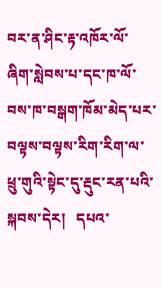བར་ན་ཤིང་རྟ་འཁོར་ལོ་ཞིག་སླེབས་པ་དང་ཁ་ལོ་བས་ཁ་བསྒག་ཁོམ་མེད་པར་བལྟས་བལྟས་རིག་རིག་ལ་ཕྲུ་གུའི་སྟེང་དུ་རྡུང་རན་པའི་སྐབས་དེར།   དཔའ་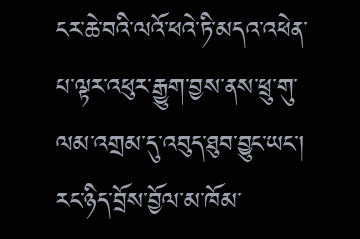ངར་ཆེ་བའི་ལའོ་ཕའེ་ཏི་མདའ་འཕེན་པ་ལྟར་འཕུར་རྒྱུག་བྱས་ནས་ཕྲུ་གུ་ལམ་འགྲམ་དུ་འབུད་ཐུབ་བྱུང་ཡང་། རང་ཉིད་བྲོས་བྱོལ་མ་ཁོམ་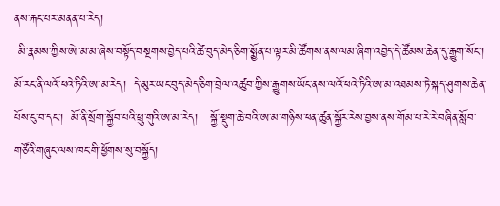ནས་རྐང་པར་མནན་པ་རེད།
 མི་རྣམས་ཀྱིས་ཨེ་མ་མ་ཞེས་བསྟོད་བསྔགས་བྱེད་པའི་ཚེ་བུད་མེད་ཅིག་སྨྱོན་པ་ལྟར་མི་ཚོགས་ནས་ལམ་ཞིག་འབྱེད་དེ་ཚོམས་ཆེན་དུ་རྒྱུག་སོང་།  མོ་རང་ནི་ལའོ་ཕའེ་ཏིའི་ཨ་མ་རེད།  དེ་མུར་ཡང་བུད་མེད་ཅིག་བྲེལ་འཚུབ་ཀྱིས་རྒྱུགས་ཡོང་ནས་ལའོ་ཕའེ་ཏིའི་ཨ་མ་འཐམས་ཏེ་སྐད་ཤུགས་ཆེན་པོས་ངུ་བ་དང་།  མོ་ནི་སྲོག་སྐྱོབ་པའི་ཕྲུ་གུའི་ཨ་མ་རེད།   སྐྱོ་སྡུག་ཆེ་བའི་ཨ་མ་གཉིས་ཕན་ཚུན་སྐྱོར་རེས་བྱས་ནས་གོམ་པ་རེ་རེ་བཞིན་སློབ་གཙོའི་གཞུང་ལས་ཁང་གི་ཕྱོགས་སུ་བསྐྱོད།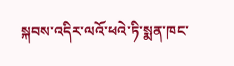སྐབས་འདིར་ལའོ་ཕའེ་ཏི་སྨན་ཁང་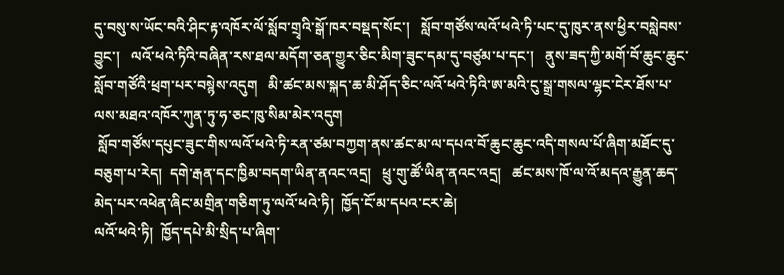དུ་བསུ་ས་ཡོང་བའི་ཤིང་རྟ་འཁོར་ལོ་སློབ་གྲྭའི་སྒོ་ཁར་བསྡད་སོང་།   སློབ་གཙོས་ལའོ་ཕའེ་ཏི་པང་དུ་ཁུར་ནས་ཕྱིར་བསླེབས་བྱུང་།   ལའོ་ཕའེ་ཏིའི་བཞིན་རས་ཐལ་མདོག་ཅན་གྱུར་ཅིང་མིག་ཟུང་དམ་དུ་བཙུམ་པ་དང་།   ནུས་ཟད་ཀྱི་མགོ་བོ་ཆུང་ཆུང་སློབ་གཙོའི་ཕྲག་པར་བསྙེས་འདུག   མི་ཚང་མས་སྐད་ཆ་མི་ཤོད་ཅིང་ལའོ་ཕའེ་ཏིའི་ཨ་མའི་ངུ་སྒྲ་གསལ་ལྷང་ངེར་ཐོས་པ་ལས་མཐའ་འཁོར་ཀུན་ཏུ་ཧ་ཅང་ཁུ་སིམ་མེར་འདུག
 སློབ་གཙོས་དཔུང་ཟུང་གིས་ལའོ་ཕའེ་ཏི་རན་ཙམ་བཀྱག་ནས་ཚང་མ་ལ་དཔའ་བོ་ཆུང་ཆུང་འདི་གསལ་པོ་ཞིག་མཐོང་དུ་བཅུག་པ་རེད།  དགེ་རྒན་དང་ཁྱིམ་བདག་ཡིན་ནའང་འདྲ།   ཕྲུ་གུ་ཚོ་ཡིན་ནའང་འདྲ།   ཚང་མས་ཁོ་ལ་འོ་མདའ་རྒྱུན་ཆད་མེད་པར་འཕེན་ཞིང་མགྲིན་གཅིག་ཏུ་ལའོ་ཕའེ་ཏི།  ཁྱོད་ངོ་མ་དཔའ་ངར་ཆེ།
ལའོ་ཕའེ་ཏི།  ཁྱོད་དཔེ་མི་སྲིད་པ་ཞིག་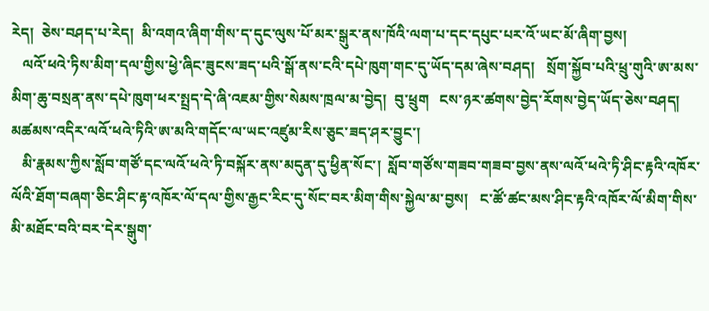རེད།  ཅེས་བཤད་པ་རེད།  མི་འགའ་ཞིག་གིས་ད་དུང་ལུས་པོ་མར་སྒུར་ནས་ཁོའི་ལག་པ་དང་དཔུང་པར་འོ་ཡང་མོ་ཞིག་བྱས།
   ལའོ་ཕའེ་ཏིས་མིག་དལ་གྱིས་ཕྱེ་ཞིང་ཟུངས་ཟད་པའི་སྒོ་ནས་ངའི་དཔེ་ཁུག་གང་དུ་ཡོད་དམ་ཞེས་བཤད།   སྲོག་སྐྱོབ་པའི་ཕྲུ་གུའི་ཨ་མས་མིག་ཆུ་བསྲན་ནས་དཔེ་ཁུག་ཕར་སྤྲད་དེ་ཞི་འཇམ་གྱིས་སེམས་ཁྲལ་མ་བྱེད།  བུ་ཕྲུག   ངས་ཉར་ཚགས་བྱེད་རོགས་བྱེད་ཡོད་ཅེས་བཤད།   མཚམས་འདིར་ལའོ་ཕའེ་ཏིའི་ཨ་མའི་གདོང་ལ་ཡང་འཛུམ་རིས་ཅུང་ཟད་ཤར་བྱུང་།
   མི་རྣམས་ཀྱིས་སློབ་གཙོ་དང་ལའོ་ཕའེ་ཏི་བསྐོར་ནས་མདུན་དུ་ཕྱིན་སོང་།  སློབ་གཙོས་གཟབ་གཟབ་བྱས་ནས་ལའོ་ཕའེ་ཏི་ཤིང་རྟའི་འཁོར་ལོའི་ཐོག་བཞག་ཅིང་ཤིང་རྟ་འཁོར་ལོ་དལ་གྱིས་རྒྱང་རིང་དུ་སོང་བར་མིག་གིས་སྐྱེལ་མ་བྱས།   ང་ཚོ་ཚང་མས་ཤིང་རྟའི་འཁོར་ལོ་མིག་གིས་མི་མཐོང་བའི་བར་དེར་སྒུག་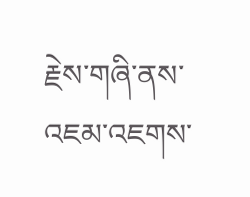རྗེས་གཞི་ནས་འཇམ་འཇགས་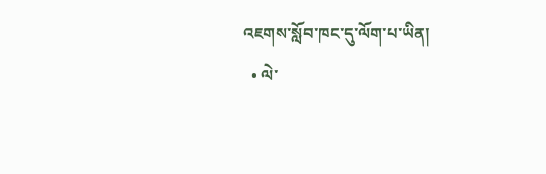འཇགས་སློབ་ཁང་དུ་ལོག་པ་ཡིན།
  • ལེ་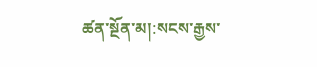ཚན་སྔོན་མ།:སངས་རྒྱས་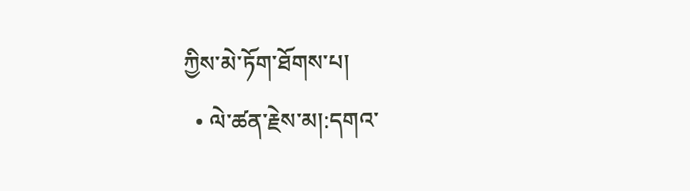ཀྱིས་མེ་ཏོག་ཐོགས་པ།
  • ལེ་ཚན་རྗེས་མ།:དགའ་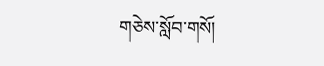གཅེས་སློབ་གསོ།